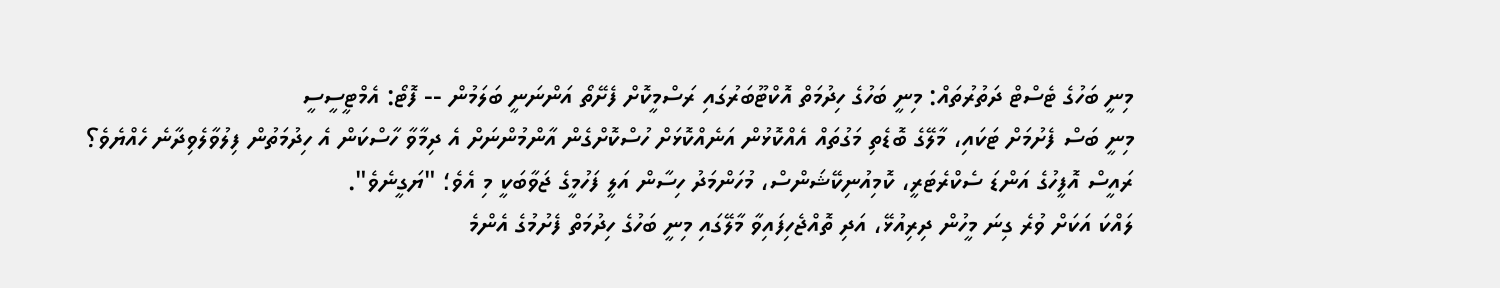މިނީ ބަހުގެ ޓެސްޓް ދަތުރުތައް: މިނީ ބަހުގެ ހިދުމަތް އޮކްޓޫބަރުގައި ރަސްމީކޮށް ފެށޭތޯ އަންނަނީ ބަލަމުން -- ފޮޓޯ: އެމްޓީސީސީ
މިނީ ބަސް ފެށުމަށް ޓަކައި، މާލޭގެ ބޮޑެތި މަގުތައް އެއްކޮޅުން އަނެއްކޮޅަށް ހުސްކޮށްގެން އާންމުންނަށް އެ ދިމާވާ ހާސްކަން އެ ހިދުމަތުން ފިލުވާލެވިދާނެ ހެއްޔެވެ؟
ރައީސް އޮފީހުގެ އަންޑަ ސެކްރެޓަރީ، ކޮމިއުނިކޭޝަންސް، މުހަންމަދު ހިސާން އަލީ ފަހުމީގެ ޖަވާބަކީ މި އެވެ؛ "ޔަގީނެވެ".
ލައްކަ އަކަށް ވުރެ ގިނަ މީހުން ދިރިއުޅޭ، އަދި ތޮއްޖެހިފައިވާ މާލޭގައި މިނީ ބަހުގެ ހިދުމަތް ފެށުމުގެ އެންމެ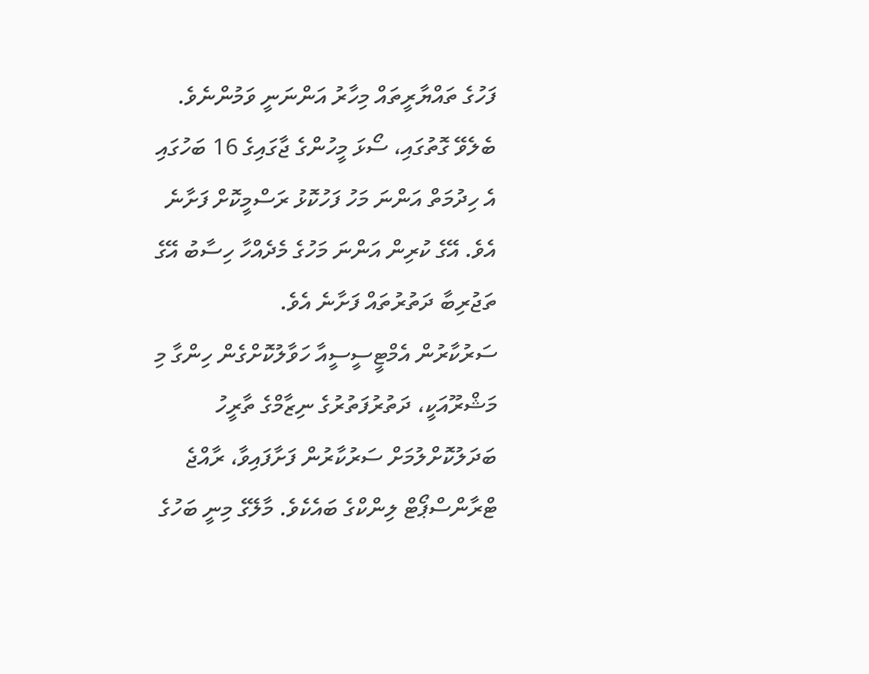ފަހުގެ ތައްޔާރީތައް މިހާރު އަންނަނީ ވަމުންނެވެ. ބެލެވޭ ގޮތުގައި، ސޯޅަ މީހުންގެ ޖާގައިގެ 16 ބަހުގައި އެ ހިދުމަތް އަންނަ މަހު ފަހުކޮޅު ރަސްމީކޮށް ފަށާނެ އެވެ. އޭގެ ކުރިން އަންނަ މަހުގެ މެދެއްހާ ހިސާބު އޭގެ ތަޖުރިބާ ދަތުރުތައް ފަށާނެ އެވެ.
ސަރުކާރުން އެމްޓީސީސީއާ ހަވާލުކޮށްގެން ހިންގާ މި މަޝްރޫއަކީ، ދަތުރުފަތުރުގެ ނިޒާމްގެ ތާރީހު ބަދަލުކޮށްލުމަށް ސަރުކާރުން ފަށާފައިވާ، ރާއްޖެ ޓްރާންސްޕޯޓް ލިންކްގެ ބައެކެވެ. މާލޭގެ މިނީ ބަހުގެ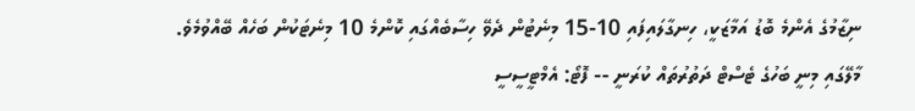ނިޒާމުގެ އެންމެ ބޮޑު އަމާޒަކީ، ހިނގާލައިފައި 10-15 މިނެޓުން ދެވޭ ހިސާބެއްގައި ކޮންމެ 10 މިނެޓަކުން ބަހެއް ބޭއްވުމެވެ.
މާލޭގައި މިނީ ބަހުގެ ޓެސްޓް ދަތުރުތައް ކުރަނީ -- ފޮޓޯ: އެމްޓީސީސީ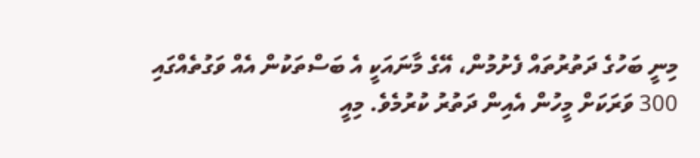މިނީ ބަހުގެ ދަތުރުތައް ފެށުމުން، އޭގެ މާނައަކީ އެ ބަސްތަކުން އެއް ވަގުތެއްގައި 300 ވަރަކަށް މީހުން އެއިން ދަތުރު ކުރުމެވެ. މިއީ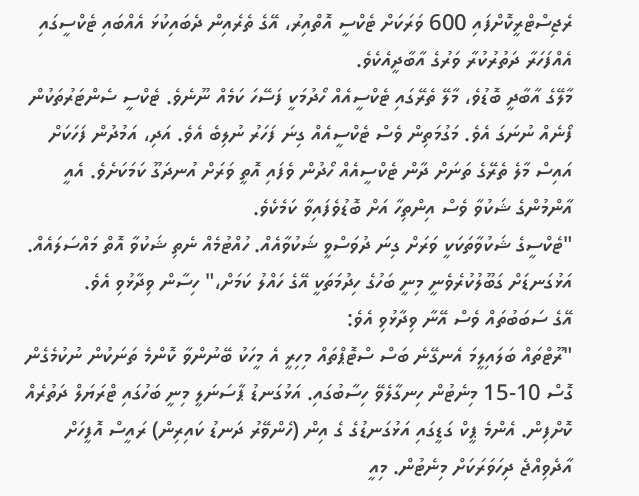ރެޖިސްޓްރީކޮށްފައި 600 ވަރަކަށް ޓެކްސީ އޮތްއިރު، އޭގެ ތެރެއިން ދެބައިކުޅަ އެއްބައި ޓެކްސީގައި އެއްފަހަރާ ދަތުރުކުރާ ވަރުގެ އާބާދީއެކެވެ.
މާލޭގެ އާބާދީ ބޮޑުވެ، މާލޭ ތެރޭގައި ޓެކްސީއެއް ހޯދުމަކީ ފަސޭހަ ކަމެއް ނޫނެވެ. ޓެކްސީ ސެންޓަރުތަކުން ފޯނެއް ނުނަގަ އެވެ. މަގުމަތިން ވެސް ޓެކްސީއެއް ގިނަ ފަހަރު ނުލިބެ އެވެ. އަދި، އަމުދުން ފަހަކަށް އައިސް މާލެ ތެރޭގެ ތަނަށް ދާން ޓެކްސީއެއް ހޯދުން ވެފައި އޮތީ ވަރަށް އުނދަގޫ ކަމަކަށެވެ. އެއީ އާންމުންގެ ޝަކުވާ ވެސް އިންތިހާ އަށް ބޮޑުވެފައިވާ ކަމެކެވެ.
"ޓެކްސީގެ ޝަކުވާތަކަކީ ވަރަށް ގިނަ ދުވަސްވީ ޝަކުވާއެއް. ހުއްޓުމެއް ނެތި ޝަކުވާ އޮތް މައްސަލައެއް. އަޅުގަނޑަށް ގަބޫލުކުރެވެނީ މިނީ ބަހުގެ ހިދުމަތަކީ އޭގެ ހައްލު ކަމަށް،" ހިސާން ވިދާޅުވި އެވެ.
އޭގެ ސަބަބުތައް ވެސް އޭނާ ވިދާޅުވި އެވެ:
"ރޫޓްތައް ބަލައިލީމަ އެނގޭނެ ބަސް ސްޓޮޕްތައް މިހިރީ އެ މީހަކު ބޭނުންވާ ކޮންމެ ތަނަކުން ނުކުމެގެން ގޮސް 10-15 މިނެޓުން ހިނގާލެވޭ ހިސާބުގައި. އަޅުގަނޑު ޕާސަނަލީ މިނީ ބަހުގައި ޓްރަޔަލް ދަތުރެއް ކޮށްފިން. އެންމެ ޕީކް ގަޑީގައި އަޅުގަނޑުގެ ގެ އިން (ހެންވޭރު ދަނޑު ކައިރިން) ރައީސް އޮފީހަށް އާދެވިއްޖެ ދިހަވަރަކަށް މިނެޓުން. މިއީ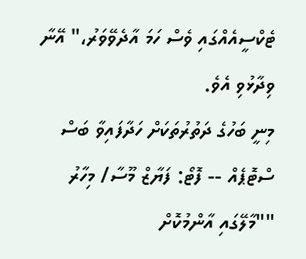ޓެކްސީއެއްގައި ވެސް ހަމަ އާދެވޭވަރު،" އޭނާ ވިދާޅުވި އެވެ.
މިނީ ބަހުގެ ދަތުރުތަކަށް ހަދާފައިވާ ބަސް ސްޓޮޕެއް -- ފޮޓޯ: ފަޔާޒް މޫސާ/ މިހާރު
""މާލޭގައި އާންމުކޮށް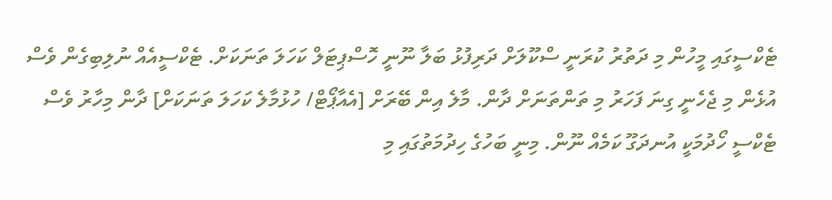ޓެކްސީގައި މީހުން މި ދަތުރު ކުރަނީ ސްކޫލަށް ދަރިފުޅު ބަލާ ނޫނީ ހޮސްޕިޓަލް ކަހަލަ ތަނަކަށް. ޓެކްސީއެއް ނުލިބިގެން ވެސް އުޅެން މި ޖެހެނީ ގިނަ ފަހަރު މި ތަންތަނަށް ދާން. މާލެ އިން ބޭރަށް [އެއާޕޯޓް/ ހުޅުމާލެ ކަހަލަ ތަނަކަށް] ދާން މިހާރު ވެސް ޓެކްސީ ހޯދުމަކީ އުނދަގޫ ކަމެއް ނޫން. މިނީ ބަހުގެ ހިދުމަތުގައި މި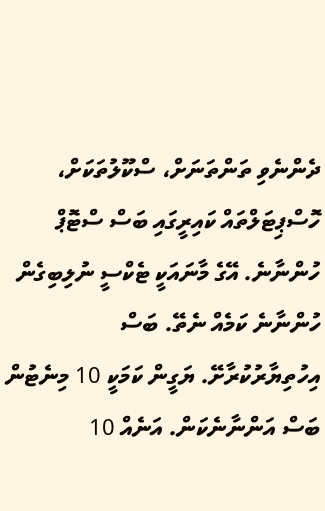ދެންނެވި ތަންތަނަށް، ސްކޫލުތަކަށް، ހޮސްޕިޓަލްތައް ކައިރީގައި ބަސް ސްޓޮޕް ހުންނާނެ. އޭގެ މާނައަކީ ޓެކްސީ ނުލިބިގެން ހުންނާނެ ކަމެއް ނެތޭ. ބަސް އިހުތިޔާރުކުރާށޭ. ޔަގީން ކަމަކީ 10 މިނެޓުން ބަސް އަންނާނެކަން. އަނެއް 10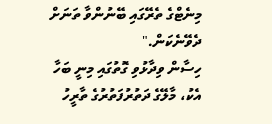މިނެޓްގެ ތެރޭގައި ބޭނުންވާ ތަނަށް ދެވޭނެކަން."
ހިސާން ވިދާޅުވި ގޮތުގައި މިނީ ބަހާ އެކު، މާލޭގެ ދަތުރުފަތުރުގެ ތާރީހު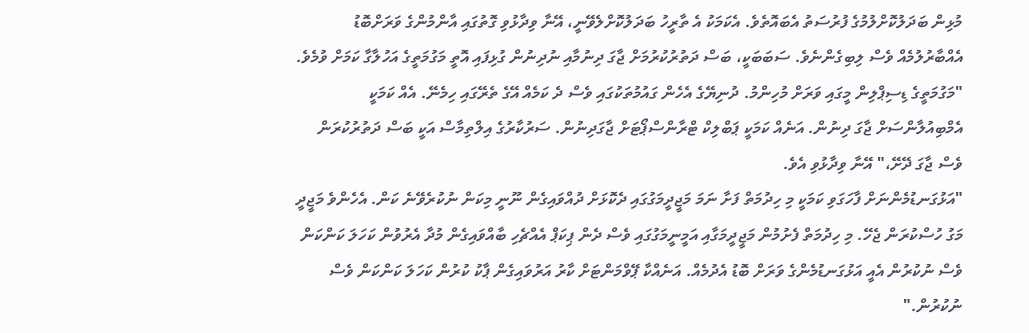މުޅިން ބަދަލުކޮށްލުމުގެ ފުރުސަތު އެބައޮތެވެ. އެކަމަކު އެ ތާރީހު ބަދަލުކޮށްލެވޭނީ، އޭނާ ވިދާޅުވި ގޮތުގައި އާންމުންގެ ވަރަށްބޮޑު އެއްބާރުލުމެއް ވެސް ލިބިގެންނެވެ. ސަބަބަކީ، ބަސް ދަތުރުކުރުމަށް ޖާގަ ދިނުމާއި ނުދިނުން ގުޅިފައި އޮތީ މަގުމަތީގެ އަހުލާގާ ކަމަށް ވުމެވެ.
"މަގުމަތީގެ ޑިސިޕްލިން މީގައި ވަރަށް މުހިންމު. ދުނިޔޭގެ އެހެން ގައުމުތަކުގައި ވެސް ދެ ކަމެއް އޭގެ ތެރޭގައި ހިމެނޭ. އެއް ކަމަކީ އެމްބިއުލާންސަށް ޖާގަ ދިނުން. އަނެއް ކަމަކީ ޕަބްލިކް ޓްރާންސްޕޯޓަށް ޖާގަދިނުން. ސަރުކާރުގެ އިލްތިމާސް އަކީ ބަސް ދަތުރުކުރަން ވެސް ޖާގަ ދޭށޭ،" އޭނާ ވިދާޅުވި އެވެ.
"އަޅުގަނޑުމެންނަށް ފާހަގަވި ކަމަކީ މި ހިދުމަތް ފަށާ ނަމަ މަޖީދީމަގުގައި ދެކޮޅަށް ދުއްވައިގެން ނޫނީ މިކަން ނުކުރެވޭނެ ކަން. އެހެންވެ މަޖީދީ މަގު ހުސްކުރަން ޖެހޭ. މި ހިދުމަތް ފެށުމުން މަޖީދީމަގާއި އަމީނީމަގުގައި ވެސް ދެން ޕިކަޕް އެއްޗެހި ބާއްވައިގެން މުދާ އެރުވުން ކަހަލަ ކަންކަން ވެސް ނުކުރުން އެއީ އަޅުގަނޑުމެންގެ ވަރަށް ބޮޑު އެދުމެއް. އަނެއްކާ ޕޭވްމަންޓަށް ކާރު އަރުވައިގެން ޕާކު ކުރުން ކަހަލަ ކަންކަން ވެސް ނުކުރުން."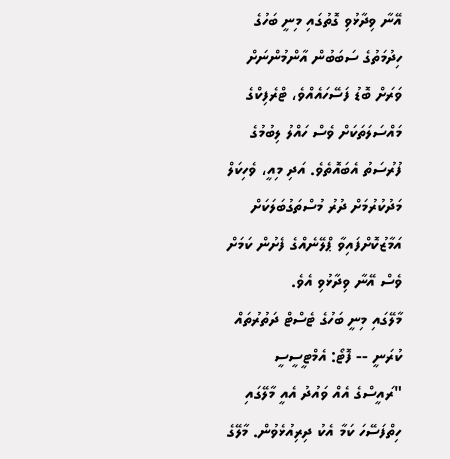އޭނާ ވިދާޅުވި ގޮތުގައި މިނީ ބަހުގެ ހިދުމަތުގެ ސަބަބުން އާންމުންނަށް ވަރަށް ބޮޑު ފަސޭހައެއްވެ، ޓްރެފިކްގެ މައްސަލަތަކަށް ވެސް ހައްލު ލިބުމުގެ ފުރުސަތު އެބައޮތެވެ. އަދި މިއީ، ވެހިކަލް މަދުކުރުމަށް ދުރު މުސްތަގުބަލަކަށް އަމާޒުކޮށްފައިވާ ޕްލޭނެއްގެ ފެށުން ކަމަށް ވެސް އޭނާ ވިދާޅުވި އެވެ.
މާލޭގައި މިނީ ބަހުގެ ޓެސްޓް ދަތުރުތައް ކުރަނީ -- ފޮޓޯ: އެމްޓީސީސީ
"ރައީސްގެ އެއް ވައުދު އެއީ މާލޭގައި ހިތްފަސޭހަ ކަމާ އެކު ދިރިއުޅެވުން. މާލޭގެ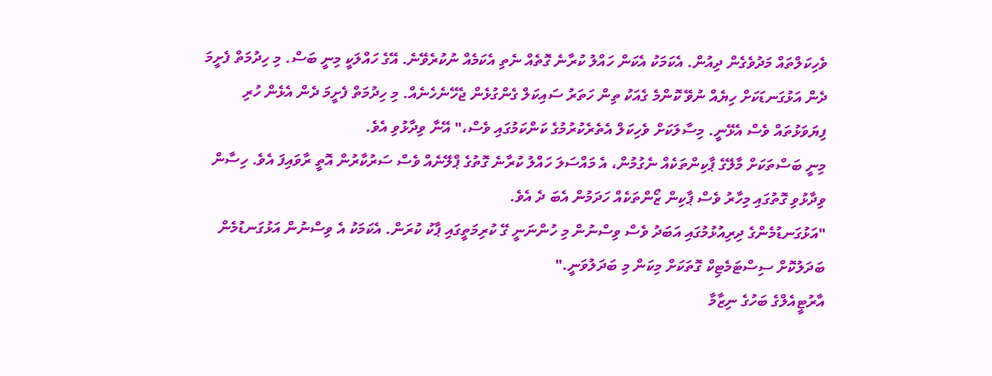ވެހިކަލްތައް މަދުވެގެން ދިއުން. އެކަމަކު އެކަން ހައްލު ކުރާނެ ގޮތެއް ނެތި އެކަމެއް ނުކުރެވޭނެ. އޭގެ ހައްލަކީ މިނީ ބަސް. މި ހިދުމަތް ފެށީމަ ދެން އަޅުގަނޑަކަށް ހިޔެއް ނުވޭ ކޮންމެ ގެއަކު ތިން ހަތަރު ސައިކަލް ގެންގުޅެން ޖެހޭނެހެނެއް. މި ހިދުމަތް ފެށީމަ ދެން އެޅެން ހުރި ފިޔަވަޅުތައް ވެސް އެޅޭނީ. މިސާލަކަށް ވެހިކަލް އެތެރެކުރުމުގެ ކަންކަމުގައި ވެސް،" އޭނާ ވިދާޅުވި އެވެ.
މިނީ ބަސްތަކަށް މާލޭގެ ޕާކިންތަކެއް ނެގުމުން، އެ މައްސަލަ ހައްލު ކުރާނެ ގޮތުގެ ޕްލޭނެއް ވެސް ސަރުކާރުން އޮތީ ރާވައިފަ އެވެ. ހިސާން ވިދާޅުވި ގޮތުގައި މިހާރު ވެސް ޕާކިން ޒޯންތަކެއް ހަދަމުން އެބަ ދެ އެވެ.
"އަޅުގަނޑުމެންގެ ދިރިއުޅުމުގައި އަބަދު ވެސް ވިސްނުން މި ހުންނަނީ ގޭ ކުރިމަތީގައި ޕާކު ކުރަން. އެކަމަކު އެ ވިސްނުން އަޅުގަނޑުމެން ބަދަލުކޮށް ސިސްޓަމެޓިކް ގޮތަކަށް މިކަން މި ބަދަލުވަނީ."
އާރުޓީއެލްގެ ބަހުގެ ނިޒާމާ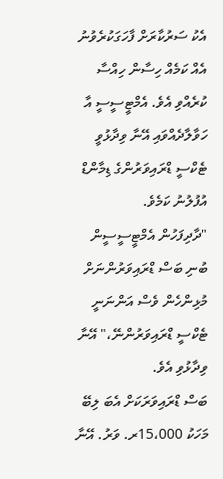އެކު ސަރުކާރަށް ފާހަގަކުރެވުނު އެއް ކަމެއް ހިސާން ހިއްސާ ކުރެއްވި އެވެ. އެމްޓީސީސީ އާ ހަވާލާދެއްވައި އޭނާ ވިދާޅުވީ ޓެކްސީ ޑްރައިވަރުންގެ ޑިމާންޑް އުފުލުނު ކަމެވެ.
"ދާދިފަހުން އެމްޓީސީސީން ބުނި ބަސް ޑްރައިވަރުންނަށް މުޅިންހެން ވެސް އަންނަނީ ޓެކްސީ ޑްރައިވަރުންނޭ،" އޭނާ ވިދާޅުވި އެވެ.
ބަސް ޑްރައިވަރަކަށް އެބަ ލިބޭ މަހަކު 15،000ރ. ވަރު. އޭނާ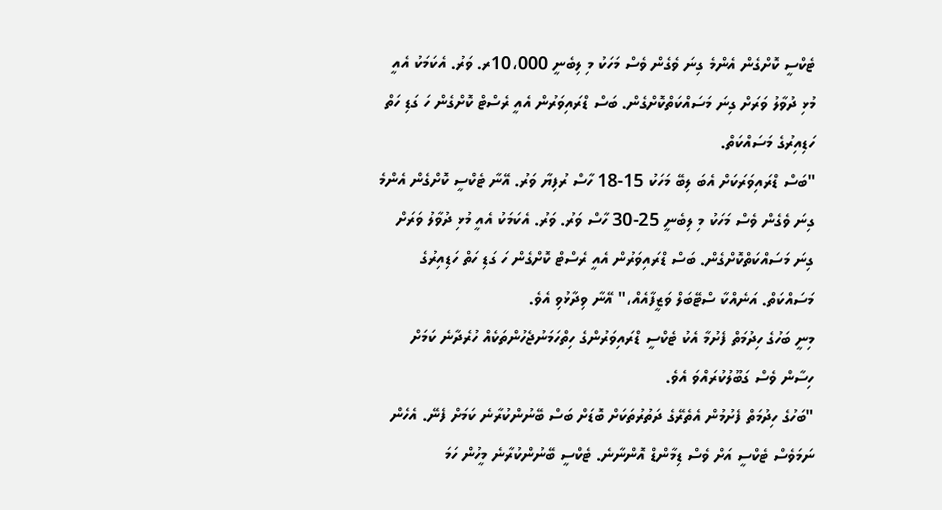ޓެކްސީ ކޮށްގެން އެންމެ ގިނަ ވެގެން ވެސް މަހަކު މި ލިބެނީ 10،000ރ. ވަރު. އެކަމަކު އެއީ މުޅި ދުވާލު ވަރަށް ގިނަ މަސައްކަތްކޮށްގެން. ބަސް ޑްރައިވަރުން އެއީ ރެސްޓް ކޮށްގެން ހަ ގަޑި ހަތް ހަޑިއިރުގެ މަސައްކަތް.
"ބަސް ޑްރައިވަރަކަށް އެބަ ލިބޭ މަހަކު 15-18 ހާސް ރުފިޔާ ވަރު. އޭނާ ޓެކްސީ ކޮށްގެން އެންމެ ގިނަ ވެގެން ވެސް މަހަކު މި ލިބެނީ 25-30 ހާސް ވަރު. ވަރު. އެކަމަކު އެއީ މުޅި ދުވާލު ވަރަށް ގިނަ މަސައްކަތްކޮށްގެން. ބަސް ޑްރައިވަރުން އެއީ ރެސްޓް ކޮށްގެން ހަ ގަޑި ހަތް ހަޑިއިރުގެ މަސައްކަތް. އަނެއްކާ ސްޓޭބަލް ވަޒީފާއެއް،" އޭނާ ވިދާޅުވި އެވެ.
މިނީ ބަހުގެ ހިދުމަތް ފެށުމާ އެކު ޓެކްސީ ޑްރައިވަރުންގެ ހިތްހަމަނުޖެހުންތަކެއް ހުރެދާނެ ކަމަށް ހިސާން ވެސް ގަބޫލުކުރައްވަ އެވެ.
"ބަހުގެ ހިދުމަތް ފެށުމުން އެތެރޭގެ ދަތުރުތަކަށް ބޮޑަށް ބަސް ބޭނުންކުރާނެ ކަމަށް ފެނޭ. އެހެން ނަމަވެސް ޓެކްސީ އަށް ވެސް ޑިމާންޑް އޮންނާނެ. ޓެކްސީ ބޭނުންކުރާނެ މީހުން ހަމަ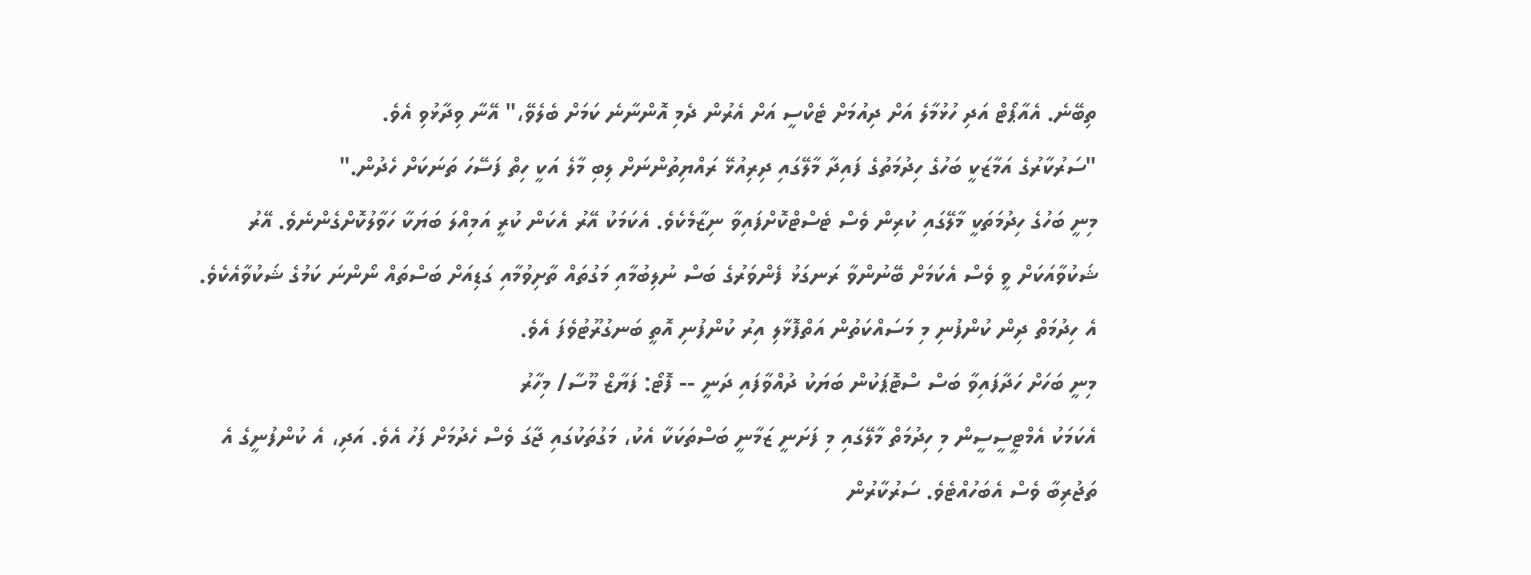ތިބޭނެ. އެއާޕޯޓް އަދި ހުޅުމާލެ އަށް ދިއުމަށް ޓެކްސީ އަށް އެރުން ދެމި އޮންނާނެ ކަމަށް ބެލެވޭ،" އޭނާ ވިދާޅުވި އެވެ.
"ސަރުކާރުގެ އަމާޒަކީ ބަހުގެ ހިދުމަތުގެ ފައިދާ މާލޭގައި ދިރިއުޅޭ ރައްޔިތުންނަށް ލިބި މާލެ އަކީ ހިތް ފަސޭހަ ތަނަކަށް ހެދުން."
މިނީ ބަހުގެ ހިދުމަތަކީ މާލޭގައި ކުރިން ވެސް ޓެސްޓްކޮށްފައިވާ ނިޒާމެކެވެ. އެކަމަކު އޭރު އެކަން ކުރީ އަމިއްލަ ބަޔަކާ ހަވާލުކޮށްގެންނެވެ. އޭރު ޝަކުވާއަކަށް ވީ ވެސް އެކަމަށް ބޭނުންވާ ރަނގަޅު ފެންވަރުގެ ބަސް ނުލިބުމާއި މަގުތައް ތާށިވުމާއި ގަޑިއަށް ބަސްތައް ނޯންނަ ކަމުގެ ޝަކުވާއެކެވެ. އެ ހިދުމަތް ދިން ކުންފުނި މި މަސައްކަތުން އަތްފޮޅާލި އިރު ކުންފުނި އޮތީ ބަނގުރޫޓުވެފަ އެވެ.
މިނީ ބަހަށް ހަދާފައިވާ ބަސް ސްޓޮޕަކުން ބަޔަކު ދުއްވާފައި ދަނީ -- ފޮޓޯ: ފަޔާޒް މޫސާ/ މިހާރު
އެކަމަކު އެމްޓީސީސީން މި ހިދުމަތް މާލޭގައި މި ފަށަނީ ޒަމާނީ ބަސްތަކަކާ އެކު، މަގުތަކުގައި ޖާގަ ވެސް ހެދުމަށް ފަހު އެވެ. އަދި، އެ ކުންފުނީގެ އެ ތަޖުރިބާ ވެސް އެބަހުއްޓެވެ. ސަރުކާރުން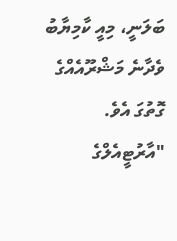ބަލަނީ، މިއީ ކާމިޔާބު ވެދާނެ މަޝްރޫއެއްގެ ގޮތުގަ އެވެ.
"އާރުޓީއެލްގެ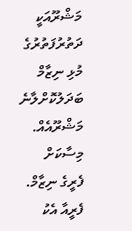މަޝްރޫއަކީ ދަތުރުފަތުރުގެ މުޅި ނިޒާމް ބަދަލުކޮށްލާނެ މަޝްރޫއެއް. މިސާކަށް ފެރީގެ ނިޒާމް. ފެރީއާ އެކު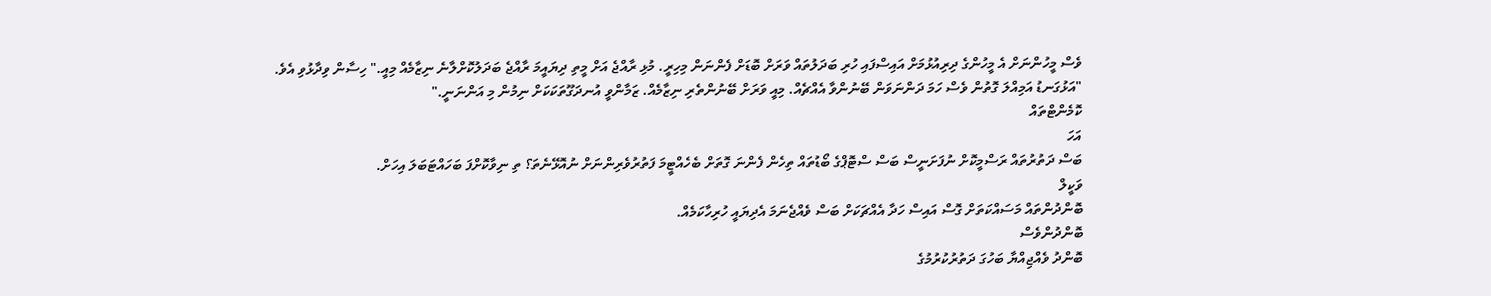ވެސް މީހުންނަށް އެ މީހުންގެ ދިރިއުޅުމަށް އައިސްފައި ހުރި ބަދަލުތައް ވަރަށް ބޮޑަށް ފެންނަން މިހިރީ. މުޅި ރާއްޖެ އަށް މީތި ދިޔައީމަ ރާއްޖެ ބަދަލުކޮށްލާނެ ނިޒާމެއް މިއީ." ހިސާން ވިދާޅުވި އެވެ.
"އަޅުގަނޑު އަމިއްލަ ގޮތުން ވެސް ހަމަ ދަންނަވަން ބޭނުންވާ އެއްޗެއް. މިއީ ވަރަށް ބޭނުންތެރި ނިޒާމެއް. ޒަމާންވީ އުނދަގޫތަކަކަށް ނިމުން މި އަންނަނީ."
ކޮމެންޓްތައް
އަހަ
ބަސް ދަތުރުތައް ރަސްމީކޮށް ނުފަށަނީސް ބަސް ސްޓޮޕްގެ ބޯޑުތައް ތިހެން ފެންނަ ގޮތަށް ބެހެއްޓީމަ ފަތުރުވެރިންނަށް ނުއޮޅޭނެތަ؟ ތި ނިވާކޮށްފަ ބަހައްޓަބަލަ އިހަށް.
ވަކީލް
ބޮންދުންތައް މަސައްކަތަށް ގޮސް އައިސް ހަދާ އެއްޗަކަށް ބަސް ވެއްޖެނަމަ އެދިޔައީ ހުރިހާކަމެއް.
ބޮންދުންވެސް
ބޮންދު ވެއްޖިއްޔާ ބަހުގަ ދަތުރުކުރުމުގެ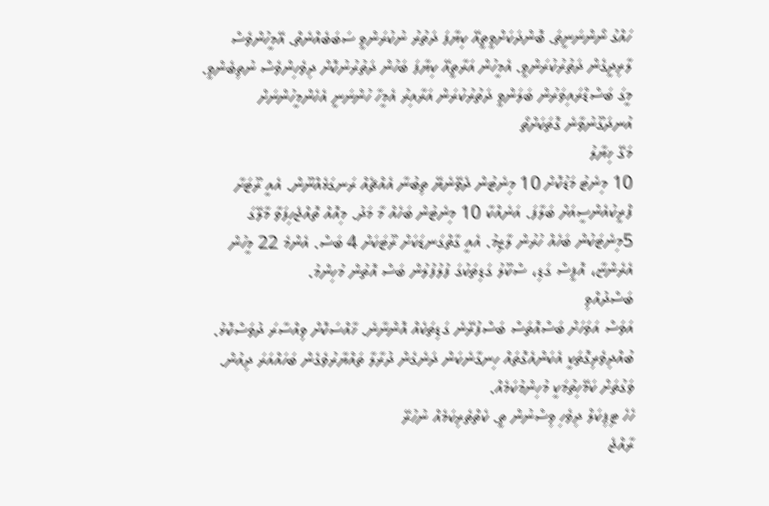ހައްގު ނޯންނަނީތަ. ބޮންދަކަށްވީތީއޭ ކިޔާފަ ދަތުރު ނުކުރަންވީ ސަބަބެއްނެތް. އޭމީހުންވެސް ލާރިދީގެން ދަތުރުކުރަންވީ. އެމީހުން އަރާތީއޭ ކިޔާފަ ބަހުން ދަތުރުނުކޮށް ދިވެހިންވެސް ނުތިބެންވީ. މީގަ ބަސްޑްރައިވަރުން ބަލަންވީ ދަތުރުކުރަން އަރާއިރު އެމީހާ ހުންނަނީ އެހެންމީހުންނަށް އުނދަގޫނުވާނެ ގޮތަކަށްތޯ
މަގޭ ޚިޔާލު
10 މިނެޓު މަޑުކޮށް 10 މިނެޓުން ދެވޭނެޔޭ ތިބުނާ އެއްޗެއް ރަނގަޅެއްނޫން. އެއީ ރޫޓަށާ ފްރީކުއެންސީއަށް ބަލާފަ. އަނެއްކާ 10 މިނެޓުން ބަހެއް މާ މަދު. މިއޮއް ތޮއްޖެހިފަވާ މާލޭގަ 5މިނެޓަކުން ބަހެއް ހުރުން ލާޒިމު. އެއީ ގާތްގަނޑަކަށް ރޫޓަކަށް 4 ބަސް. އެންމެ 22 މީހުން އެރެންޏާ، އޮފީސް ގަޑި، ސްކޫލު ގަޑިތަކުގަ ފުލުފުލުން ބަސް އޮތުން މުހިންމު.
ބަސްދުއްވި
އަވަސް އަވަހަށް ބަސްއޮތަސް ބަސްފުރޭނެ ގަޑިތަކެއް އޮންނާނެ. ޚާއްސަކޮށް ވިއްސާރަ ދުވަސްކޮޅު. ބުއްދިވެރިގޮތަކީ އެކަންއެގޮތައް ހިނގާނެކަން ދަނެގެން ދުރާލާ ތައްޔާރުވެގެން ބަހައްއަރަ ދިއުން. ވަގުތަށް ކަމޭހިތުމަކީ މުހިންމުކަމެއް.
ހެހެ ޓިޕިކަލް ދިވެހި ވިސްނުން ތީ. ކެތްތެރިކަމެއް ނުހުރޭ
ރާއްޖެ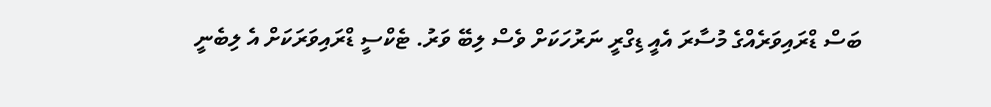ބަސް ޑްރައިވަރެއްގެ މުސާރަ އެއީ ޑިގްރީ ނަރުހަކަށް ވެސް ލިބޭ ވަރު. ޓެކްސީ ޑްރައިވަރަކަށް އެ ލިބެނީ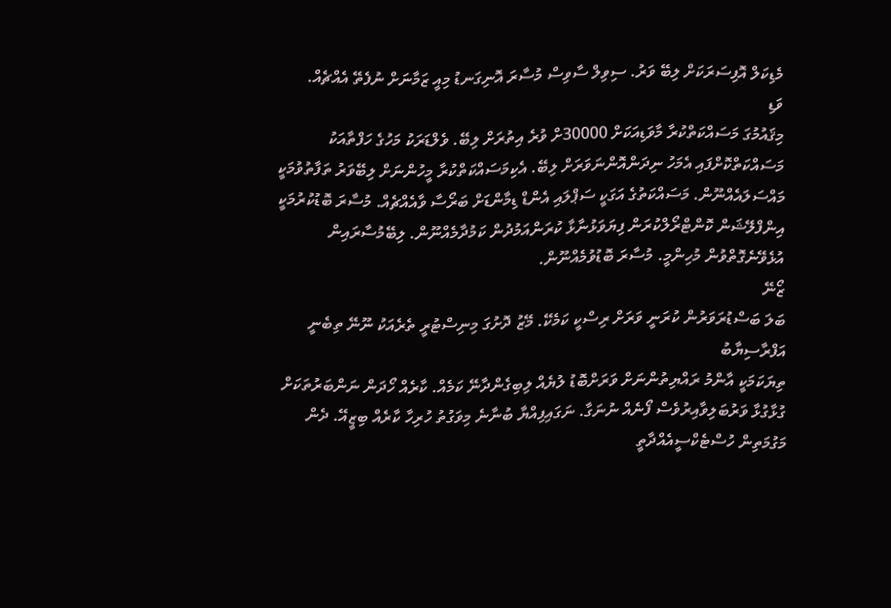މެޑިކަލް އޮފިސަރަކަށް ލިބޭ ވަރު. ސިވިލް ސާވިސް މުސާރަ އޮނިގަނޑު މިއީ ޒަމާނަށް ނުފެތޭ އެއްޗެއް.
ވަޑި
މިޤައުމުގަ މަސައްކަތްކުރާ މާވަޑިއަކަށް 30000ށް ވުރެ އިތުރަށް ލިބޭ. ވެލްޑަރަކު މަހުގެ ހަފްތާއަކު މަސައްކަތްކޮށްފައި އެމަހު ނިދަންއޮންނަވަރަށް ލިބޭ. އެކިމަސައްކަތްކުރާ މީހުންނަށް ލިބޭވަރު ތަފާތުވުމަކީ މައްސަލައެއްނޫން. މަސައްކަތުގެ އަގަކީ ސަޕްލައި އެންޑް ޑިމާންޑަށް ބަރޯސާ ވާއެއްޗެއް. މުސާރަ ބޮޑުކުރުމަކީ އިންފްލޭޝަން ކޮންޓްރޯލްކުރަން ފިޔަވަޅުނާޅާ ކުރަންއަމުދުން ކަމުދާމެއްނޫން. ލިބޭމުސާރައިން އުޅެވޭނެގޮތްވުން މުހިންމީ. މުސާރަ ބޮޑުވުމެއްނޫން.
ޒޯނޭ
ބަލަ ބަސްޑުރަވަރުން ކުރަނީ ވަރަށް ރިސްކީ ކަމެކޭ. މޭޒު ދޮށުގަ މިނިސްޓުރީ ތެރެއަކު ނޫނޭ ތިބެނީ
އަފްރާސިޔާބު
ތިޔަކަމަކީ އާންމު ރައްޔިތުންނަށް ވަރަށްބޮޑު ލުޔެއް ލިބިގެންދާނޭ ކަމެއް. ކާރެއް ހޯދަން ނަންބަރުތަކަށް ގުޅާގުޅާ ވަރުބަލިވާއިރުވެސް ފޯނެއް ނުނަގާ. ނަގައިފިއްޔާ ބުނާނެ މިވަގުތު ހުރިހާ ކާރެއް ބިޒީއޭ. ދެން މަގުމަތިން ހުސްޓެކްސީއެއްދާތީ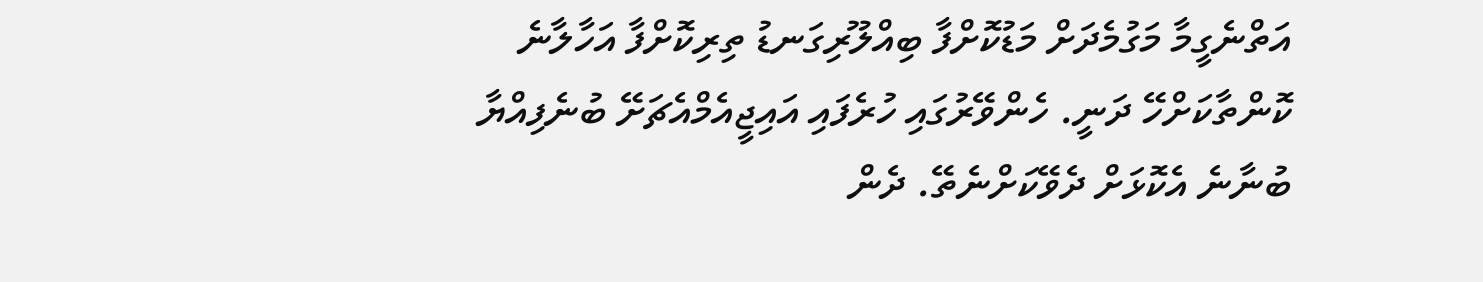އަތްނެގީމާ މަގުމެދަށް މަޑުކޮށްފާ ބިއްލޫރިގަނޑު ތިރިކޮށްފާ އަހާލާނެ ކޮންތާކަށްހޭ ދަނީ. ހެންވޭރުގައި ހުރެފައި އައިޖީއެމްއެޗަށޭ ބުނެފިއްޔާ ބުނާނެ އެކޮޅަށް ދެވޭކަށްނެތޭ. ދެން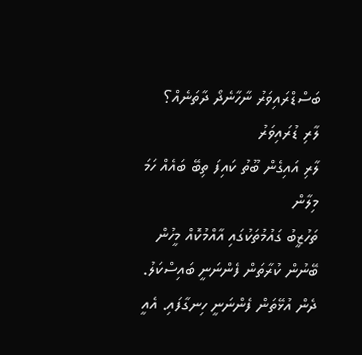ބަސްޑްރައިވަރު ނާހާނެދޯ ދާތަނެއް؟
ލާރި ޑުރައިވަރު
ލާރި އައިގެން ބޫތު ކައިފަ ތިބޭ ބައެއް ހަމަ
މިލާން
ތަހުޒީބު ގައުމުތަކުގައި އާއްމުކޮއް މީހުން ބޭނުން ކުރާތަން ފެންނަނީ ބައިސްކަލު. ދެން އުޅޭތަން ފެންނަނީ ހިނގާފައި. އެއީ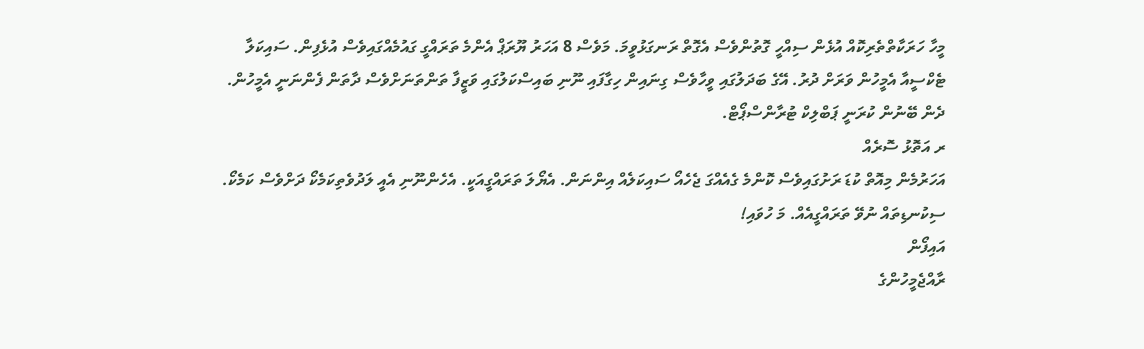މީހާ ހަރަކާތްތެރިކޮއް އުޅެން ސިއްހީ ގޮތުންވެސް އެގޮތް ރަނގަޅުވީމަ. މަވެސް 8 އަހަރު ޔޫރަޕް އެންމެ ތަރައްގީ ގައުމެއްގައިވެސް އުޅެފިން. ސައިކަލާ ޓެކްސީއާ އެމީހުން ވަރަށް ދުރު. އޭގެ ބަދަލުގައި ވީހާވެސް ގިނައިން ހިގާފައި ނޫނި ބައިސްކަލުގައި ވަޒީފާ ތަންތަނަށްވެސް ދާތަން ފެންނަނީ އެމީހުން. ދެން ބޭނުން ކުރަނީ ޕަބްލިކް ޓުރާންސްޕޯޓް.
ރ އަތޮޅު ސޮރެއް
އަހަރުމެން މިއޮތް ކުޑަ ރަށުގައިވެސް ކޮންމެ ގެއެއްގަ ޖެހެއޯ ސައިކަލެއް އިންނަން. އެޔޯލަ ތަރައްގީއަކީ. އެހެންނޫނި އެއީ ލަދުވެތިކަމެކޯ ދަށްވެސް ކަމެކޯ. ސިކުނޑިތައް ނުވޭ ތަރައްގީއެއް. މަ ހުވައި!
އައިފޯން
ރާއްޖެމީހުންގެ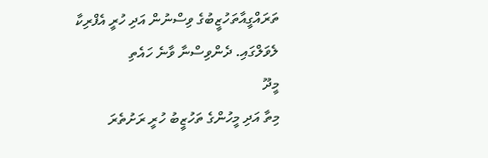ތަރައްގީއާތަހުޒީބުގެ ވިސްނުން އަދި ހުރީ އެފްރިކާ ލެވަލްގައި. ދެންވިސްނާ ވާނެ ހައެތި
މީދޫ
މިތާ އަދި މީހުންގެ ތަހުޒީބު ހުރީ ރަށުތެރަ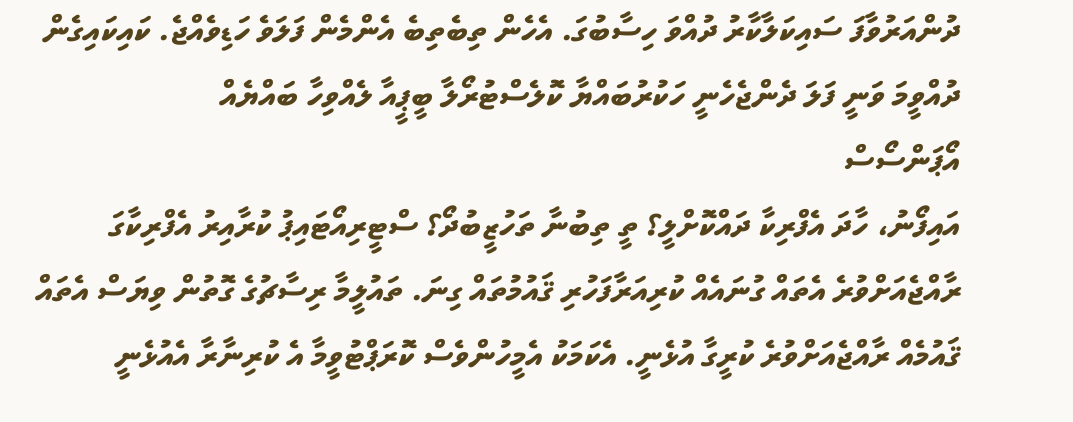ދުންއަރުވާފަ ސައިކަލާކާރު ދުއްވަ ހިސާބުގަ. އެހެން ތިބެތިބެ އެންމެން ފަލަވެ ހަޑިވެއްޖެ. ކައިކައިގެން ދުއްވީމަ ވަނީ ފަލަ ދެންޖެހެނީ ހަކުރުބައްޔާ ކޮލެސްޓުރޯލާ ބީޕީއާ ލެއްވިހާ ބައްޔެއް
އޯޕަންސޯސް
އައިފޯނު، ހާދަ އެފްރިކާ ދައްކޮށްލީ؟ ތީ ތިބުނާ ތަހުޒީބުދޯ؟ ސްޓީރިއޯޓައިޕު ކުރާއިރު އެފްރިކާގަ ރާއްޖެއަށްވުރެ އެތައް ގުނައެއް ކުރިއަރާފަހުރި ޤައުމުތައް ގިނަ. ތައުލީމާ ރިސާޗުގެ ގޮތުން ވިޔަސް އެތައް ޤައުމެއް ރާއްޖެއަށްވުރެ ކުރީގާ އުޅެނީ. އެކަމަކު އެމީހުންވެސް ކޮރަޕްޓުވީމާ އެ ކުރިނާރާ އެއުޅެނީ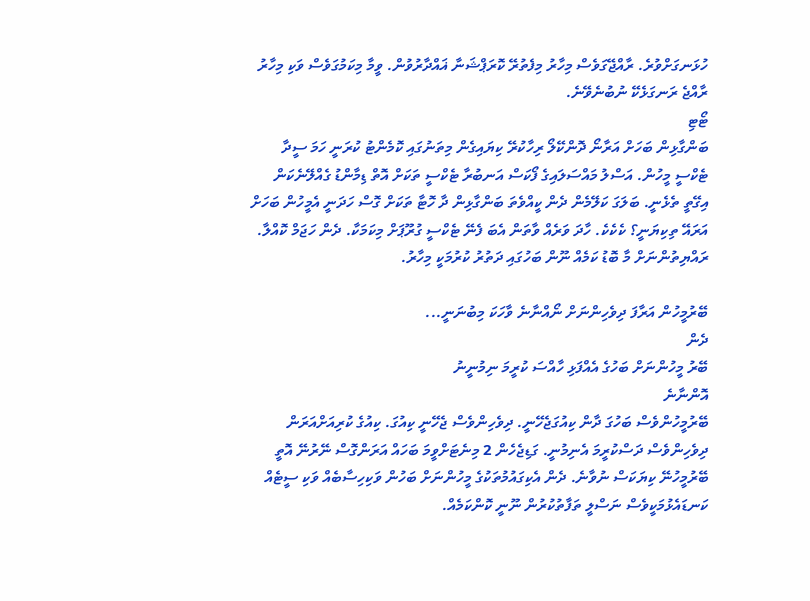ހުޅަނގަށްވުރެ. ރާއްޖޭގަވެސް މިހާރު މިފެތުރޭ ކޮރަޕްޝަނާ ޣައްދާރުވުން. ވީމާ މިކަމުގަވެސް ވަކި މިހާރު ރާއްޖެ ރަނގަޅެކޭ ނުބުނެވޭނެ.
ޓޯޓި
ބަންގާޅިން ބަހަށް އަރާނޯ ދޮންކޭލޯ ރިހާކުރޭ ކިޔައިގެން މިތަނުގައި ކޮމެންޓު ކުރަނީ ހަމަ ސީދާ ޓެކްސީ މީހުން. އަސްލު މައްސަލައިގެ ފޯކަސް އަނބުރާ ޓެކްސީ ތަކަށް އޮތް ޑިމާންޑު ގެއްލޭނެކަން އިގޭތީ ތެޅެނީ. ބަލަގަ ކަލޭމެން ދެން ކީއްވެތަ ބަންގާޅިން ދާ ހޮޓާ ތަކަށް ގޮސް ހަދަނީ އެމީހުން ބަހަށް އަރައޭ ތިކިޔަނީ؟ ކެކެކެ. ހާދަ ވަރެއް ވާތަން އެބަ ފެނޭ ޓެކްސީ ގުރޫޕަށް މިކަމަކާ. ދެން ހަޖަމް ކޮއްލާ. ރައްޔިތުންނަށް މާ ބޮޑު ކަމެއް ނޫން ބަހުގައި ދަތުރު ކުރުމަކީ މިހާރު.

ބޭރުމީހުން އަރާފަ ދިވެހިންނަށް ނޯއްނާނެ ވާހަކަ މިބުނަނީ...
ދެން
ބޭރު މީހުންނަށް ބަހުގެ އެއްފަޅި ހާއްސަ ކުރީމަ ނިމުނީނު
އޮންނާނެ
ބޭރުމީހުންވެސް ބަހުގަ ދާން ކިއުގަޖެހޭނީ. ދިވެހިންވެސް ޖެހޭނީ ކިއުގަ. ކިއުގެ ކުރިއަށްއަރަން ދިވެހިންވެސް ދަސްކުރީމަ އެނިމުނީ. ގަޑިޖެހެން 2 މިނެޓަށްވީމަ ބަހައް އަރަންގޮސް ނޭރުނޭ އޮތީ ބޭރުމީހުނޭ ކިޔަކަސް ނުވާނެ. ދެން އެކިގައުމުތަކުގެ މީހުންނަށް ބަހުން ވަކިހިސާބެއް ވަކި ސީޓެއް ކަނޑައެޅުމަކީވެސް ނަސްލީ ތަފާތުކުރުން ނޫނީ ކޮންކަމެއް.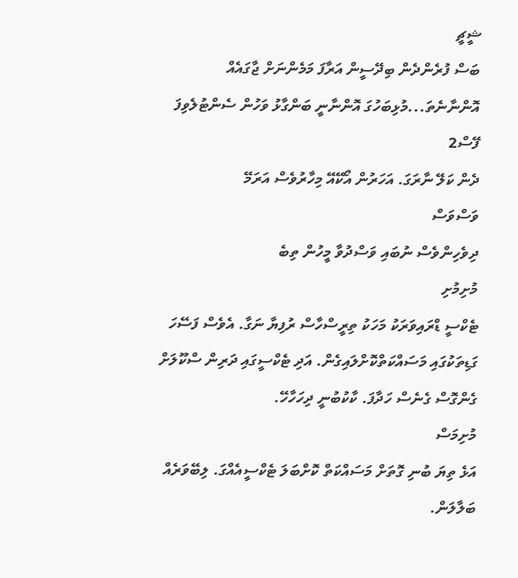ޝީޗީ
ބަސް ފުރެންދެން ބިދޭސީން އަރާފަ މަމެންނަށް ޖާގައެއް އޮންނާނެތަ...މުޅިބަހުގަ އޮންނާނީ ބަންގާޅު ވަހުން ސެންޓުލެވިފަ
ފޭސް2
ދެން ކަލޭ ނާރަގަ. އަހަރުން އޯކޭއޭ މިހާރުވެސް އަރަމޭ
ވަސްވަސް
ދިވެހިންވެސް ނުބައި ވަސްދުވާ މީހުން ތިބެ
މުށިމުށި
ޓެކްސީ ޑްރައިވަރަކު މަހަކު ތިރީސްހާސް ރުފިޔާ ނަގާ. އެވެސް ފަސޭހަ ގަޑިތަކުގައި މަސައްކަތްކޮށްލައިގެން. އަދި ޓެކްސީގައި ދަރިން ސްކޫލަށް ގެންގޮސް ގެނެސް ހަދާފަ. ކާކުބުނީ ދިހަހާހޭ.
މުށިމަސް
އަޅެ ތިޔަ ބުނި ގޮތަށް މަސައްކަތް ކޮށްބަލަ ޓެކްސީއެއްގަ. ލިބޭވަރެއް ބަލާލަން.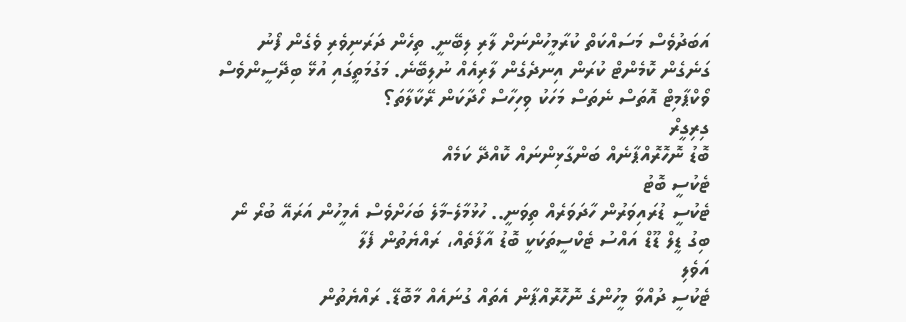އަބަދުވެސް މަސައްކަތް ކުރާމީހުންނަށް ލާރި ލިބޭނީ. ތިހެން ދަރަނިވެރި ވެގެން ފޯނު ގަނެގެން ކޮމެންޓް ކުރަން އިނދެގެން ލާރިއެއް ނުލިބޭނެ. މަގުމަތީގައި އުޅޭ ބިދޭސީންވެސް ވޯކްޕާމިޓް އޮތަސް ނެތަސް މަހަކު ވިހިހާސް ހޯދާކަން ރޭކާލާތަ؟
ގިރިގީރް
ބޮޑު ނޮހޮރޮއްޕާނެއް ބަންގާޅިންނައް ކޮއްދޭ ކަމެއް
ޓެކުސީ ބޮޓު
ޓެކުސީ ޑުރައިވަރުން ހާދަވަރެއް ތިވަނީ.. ހުޅުމާލެ-މާލެ ބަހަށްވެސް އެމީހުން އަރައޭ ބުރޯ ނޯ ބިގު ޑީލް ޑޫޑް އައްސު ޓެކްސީތަކަކީ ބޮޑު އާފާތެއް، ރައްޔެތުން ފެލާ
އަވެލި
ޓެކުސީ ދުއްވާ މީހުންގެ ނޮހޮރޮއްޕާން އެތައް ގުނައެއް މާބޮޑޭ. ރައްޔެތުން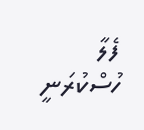ފެލާ ހުސްކުރަނީ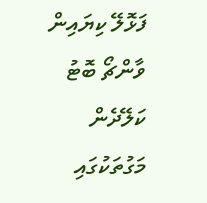ފަޅޮލޭ ކިޔައިން
ވާންޗޯ ބޮޓު
ކަލޭދެން މަގުތަކުގައި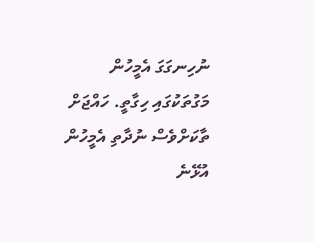ނުހިނގަގަ އެމީހުން މަގުތަކުގައި ހިގާތީ. ހައްޖަށް ތާކަށްވެސް ނުދާތި އެމީހުން އުޅޭނެ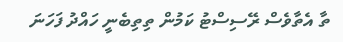ތާ އެތާވެސް ރޭސިސްޓު ކަމުން ތިތިބެނީ ހައްދު ފަހަނަ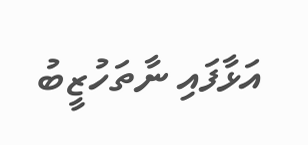އަޅާފައި ނާތަހުޒީބު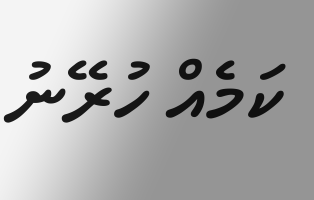ކަމެއް ހުރޭނު